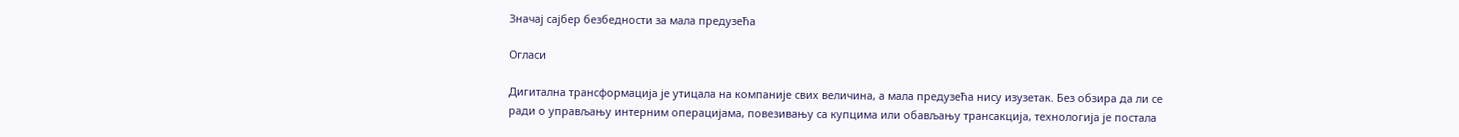Значај сајбер безбедности за мала предузећа

Огласи

Дигитална трансформација је утицала на компаније свих величина, а мала предузећа нису изузетак. Без обзира да ли се ради о управљању интерним операцијама, повезивању са купцима или обављању трансакција, технологија је постала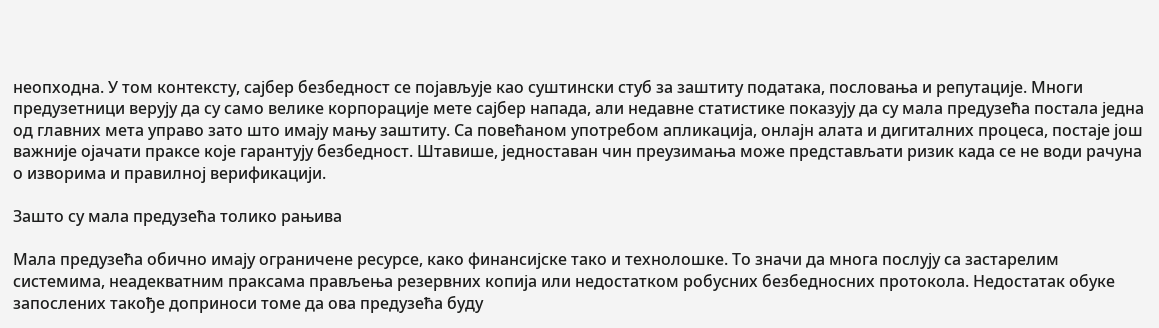неопходна. У том контексту, сајбер безбедност се појављује као суштински стуб за заштиту података, пословања и репутације. Многи предузетници верују да су само велике корпорације мете сајбер напада, али недавне статистике показују да су мала предузећа постала једна од главних мета управо зато што имају мању заштиту. Са повећаном употребом апликација, онлајн алата и дигиталних процеса, постаје још важније ојачати праксе које гарантују безбедност. Штавише, једноставан чин преузимања може представљати ризик када се не води рачуна о изворима и правилној верификацији.

Зашто су мала предузећа толико рањива

Мала предузећа обично имају ограничене ресурсе, како финансијске тако и технолошке. То значи да многа послују са застарелим системима, неадекватним праксама прављења резервних копија или недостатком робусних безбедносних протокола. Недостатак обуке запослених такође доприноси томе да ова предузећа буду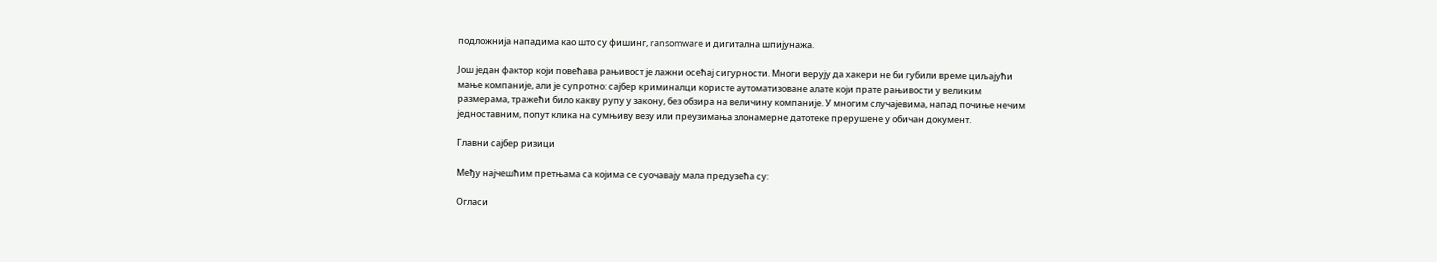подложнија нападима као што су фишинг, ransomware и дигитална шпијунажа.

Још један фактор који повећава рањивост је лажни осећај сигурности. Многи верују да хакери не би губили време циљајући мање компаније, али је супротно: сајбер криминалци користе аутоматизоване алате који прате рањивости у великим размерама, тражећи било какву рупу у закону, без обзира на величину компаније. У многим случајевима, напад почиње нечим једноставним, попут клика на сумњиву везу или преузимања злонамерне датотеке прерушене у обичан документ.

Главни сајбер ризици

Међу најчешћим претњама са којима се суочавају мала предузећа су:

Огласи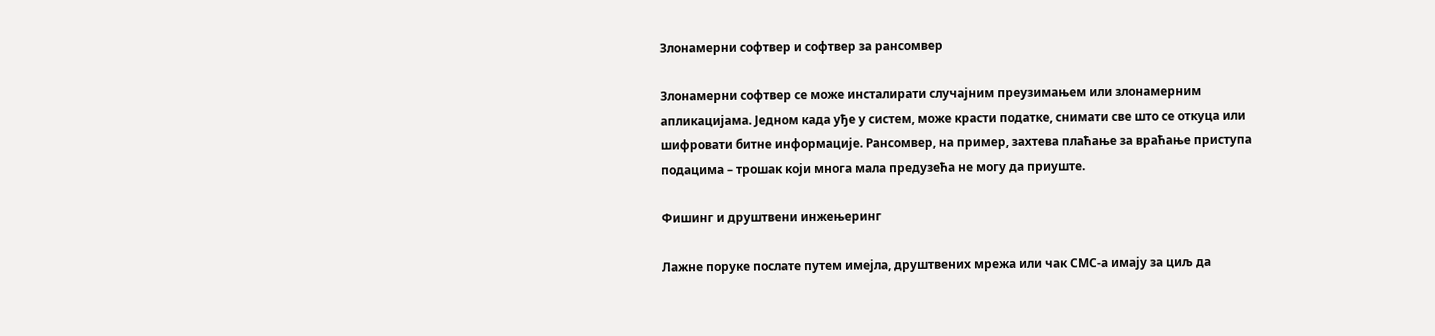Злонамерни софтвер и софтвер за рансомвер

Злонамерни софтвер се може инсталирати случајним преузимањем или злонамерним апликацијама. Једном када уђе у систем, може красти податке, снимати све што се откуца или шифровати битне информације. Рансомвер, на пример, захтева плаћање за враћање приступа подацима – трошак који многа мала предузећа не могу да приуште.

Фишинг и друштвени инжењеринг

Лажне поруке послате путем имејла, друштвених мрежа или чак СМС-а имају за циљ да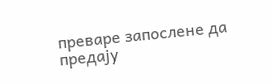преваре запослене да предају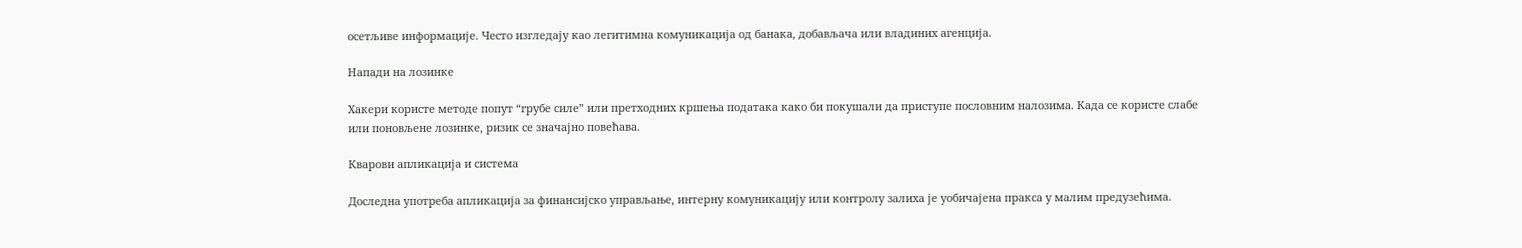осетљиве информације. Често изгледају као легитимна комуникација од банака, добављача или владиних агенција.

Напади на лозинке

Хакери користе методе попут “грубе силе” или претходних кршења података како би покушали да приступе пословним налозима. Када се користе слабе или поновљене лозинке, ризик се значајно повећава.

Кварови апликација и система

Доследна употреба апликација за финансијско управљање, интерну комуникацију или контролу залиха је уобичајена пракса у малим предузећима.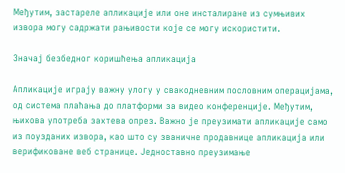Међутим, застареле апликације или оне инсталиране из сумњивих извора могу садржати рањивости које се могу искористити.

Значај безбедног коришћења апликација

Апликације играју важну улогу у свакодневним пословним операцијама, од система плаћања до платформи за видео конференције. Међутим, њихова употреба захтева опрез. Важно је преузимати апликације само из поузданих извора, као што су званичне продавнице апликација или верификоване веб странице. Једноставно преузимање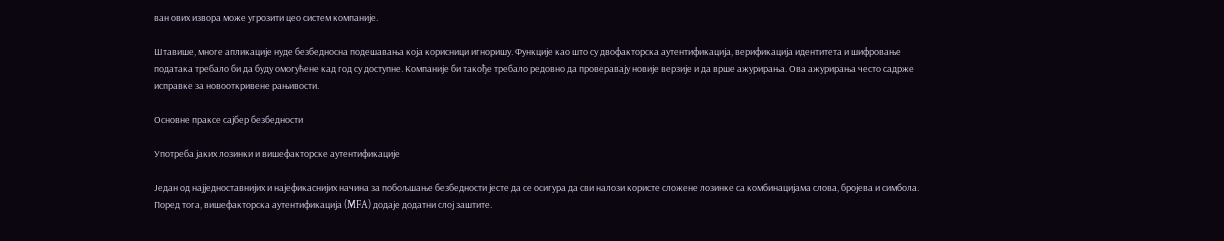ван ових извора може угрозити цео систем компаније.

Штавише, многе апликације нуде безбедносна подешавања која корисници игноришу. Функције као што су двофакторска аутентификација, верификација идентитета и шифровање података требало би да буду омогућене кад год су доступне. Компаније би такође требало редовно да проверавају новије верзије и да врше ажурирања. Ова ажурирања често садрже исправке за новооткривене рањивости.

Основне праксе сајбер безбедности

Употреба јаких лозинки и вишефакторске аутентификације

Један од најједноставнијих и најефикаснијих начина за побољшање безбедности јесте да се осигура да сви налози користе сложене лозинке са комбинацијама слова, бројева и симбола. Поред тога, вишефакторска аутентификација (MFA) додаје додатни слој заштите.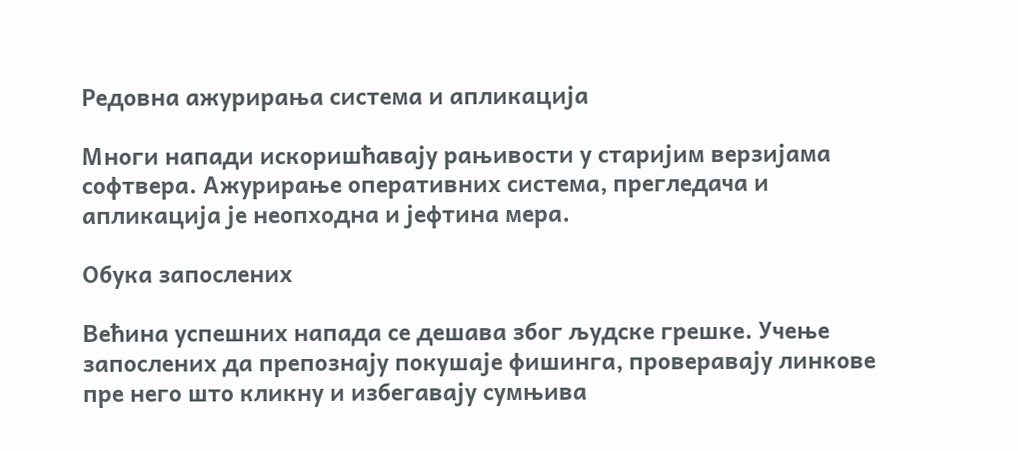Редовна ажурирања система и апликација

Многи напади искоришћавају рањивости у старијим верзијама софтвера. Ажурирање оперативних система, прегледача и апликација је неопходна и јефтина мера.

Обука запослених

Већина успешних напада се дешава због људске грешке. Учење запослених да препознају покушаје фишинга, проверавају линкове пре него што кликну и избегавају сумњива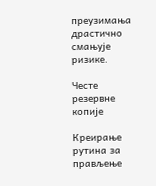преузимања драстично смањује ризике.

Честе резервне копије

Креирање рутина за прављење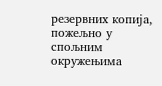резервних копија, пожељно у спољним окружењима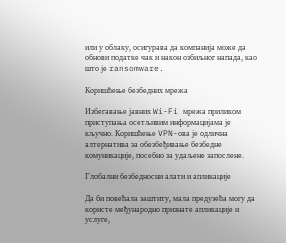или у облаку, осигурава да компанија може да обнови податке чак и након озбиљног напада, као што је ransomware.

Коришћење безбедних мрежа

Избегавање јавних Wi-Fi мрежа приликом приступања осетљивим информацијама је кључно. Коришћење VPN-ова је одлична алтернатива за обезбеђивање безбедне комуникације, посебно за удаљене запослене.

Глобални безбедносни алати и апликације

Да би повећала заштиту, мала предузећа могу да користе међународно признате апликације и услуге,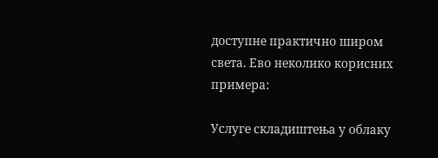доступне практично широм света. Ево неколико корисних примера:

Услуге складиштења у облаку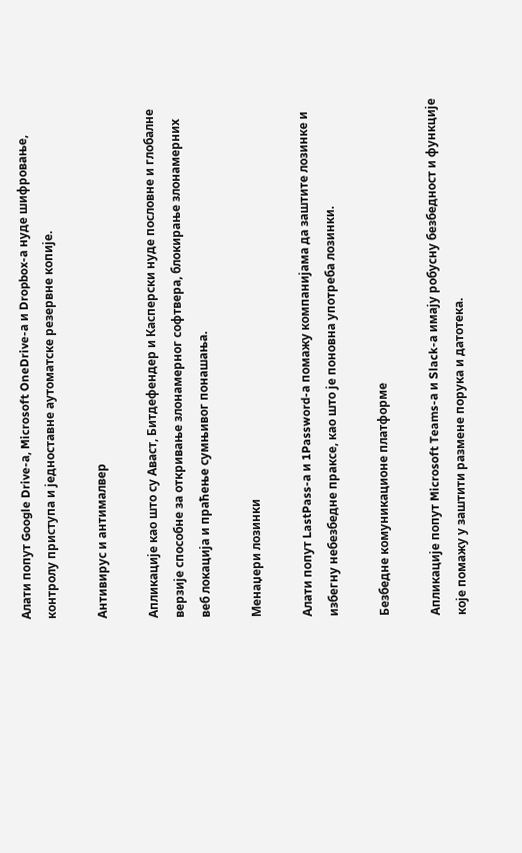Алати попут Google Drive-а, Microsoft OneDrive-а и Dropbox-а нуде шифровање, контролу приступа и једноставне аутоматске резервне копије.

Антивирус и антималвер

Апликације као што су Аваст, Битдефендер и Касперски нуде пословне и глобалне верзије способне за откривање злонамерног софтвера, блокирање злонамерних веб локација и праћење сумњивог понашања.

Менаџери лозинки

Алати попут LastPass-а и 1Password-а помажу компанијама да заштите лозинке и избегну небезбедне праксе, као што је поновна употреба лозинки.

Безбедне комуникационе платформе

Апликације попут Microsoft Teams-а и Slack-а имају робусну безбедност и функције које помажу у заштити размене порука и датотека.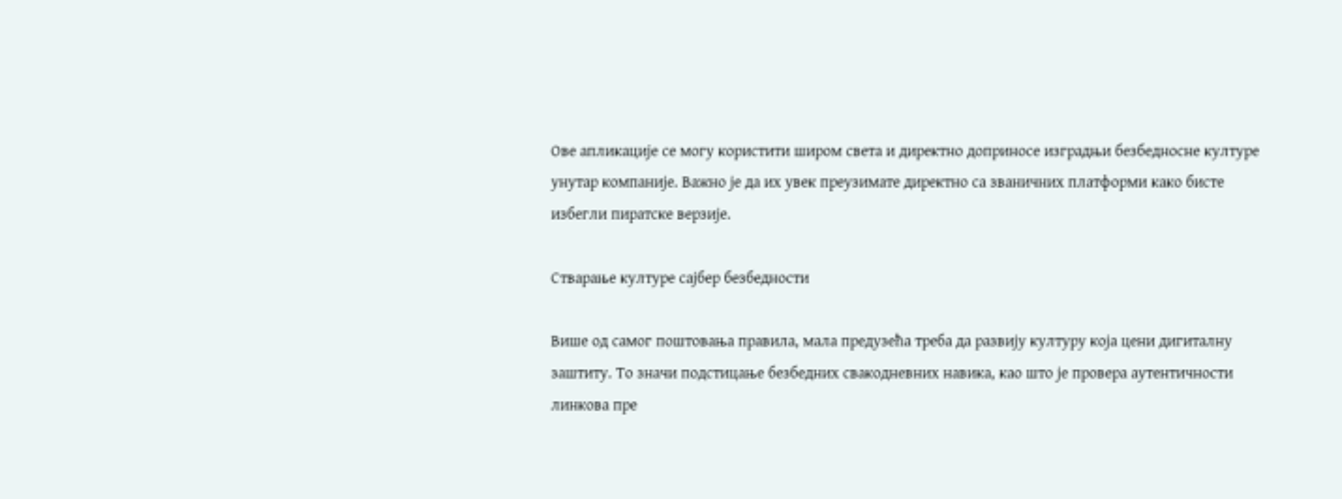Ове апликације се могу користити широм света и директно доприносе изградњи безбедносне културе унутар компаније. Важно је да их увек преузимате директно са званичних платформи како бисте избегли пиратске верзије.

Стварање културе сајбер безбедности

Више од самог поштовања правила, мала предузећа треба да развију културу која цени дигиталну заштиту. То значи подстицање безбедних свакодневних навика, као што је провера аутентичности линкова пре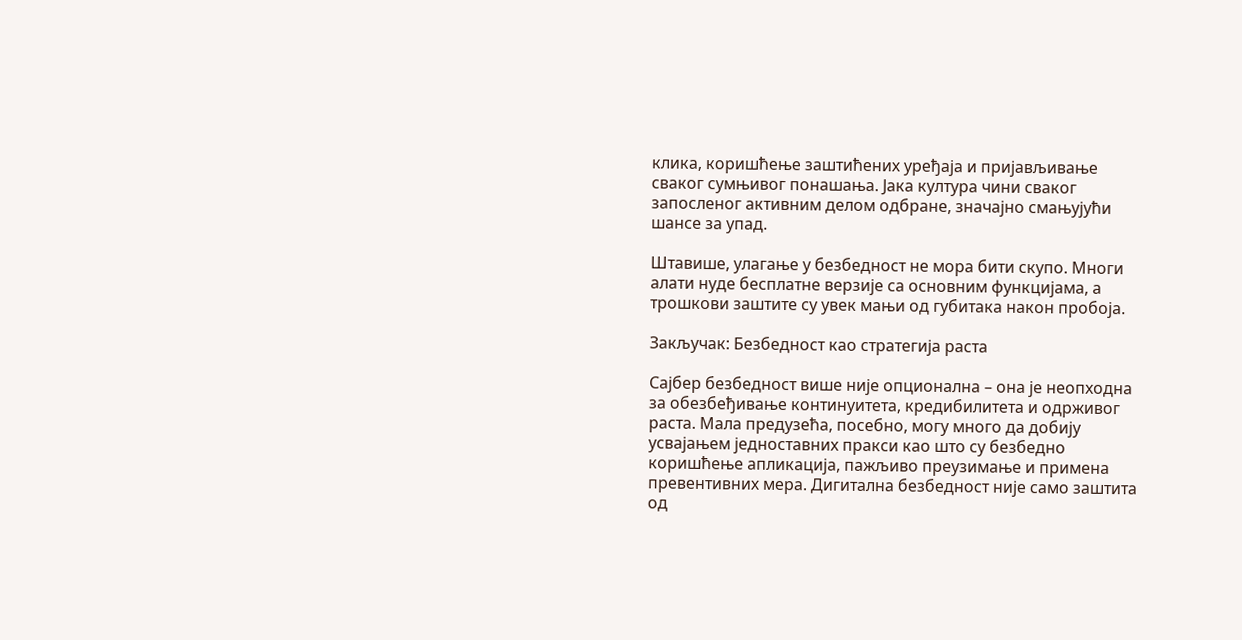клика, коришћење заштићених уређаја и пријављивање сваког сумњивог понашања. Јака култура чини сваког запосленог активним делом одбране, значајно смањујући шансе за упад.

Штавише, улагање у безбедност не мора бити скупо. Многи алати нуде бесплатне верзије са основним функцијама, а трошкови заштите су увек мањи од губитака након пробоја.

Закључак: Безбедност као стратегија раста

Сајбер безбедност више није опционална – она је неопходна за обезбеђивање континуитета, кредибилитета и одрживог раста. Мала предузећа, посебно, могу много да добију усвајањем једноставних пракси као што су безбедно коришћење апликација, пажљиво преузимање и примена превентивних мера. Дигитална безбедност није само заштита од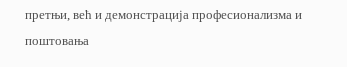претњи, већ и демонстрација професионализма и поштовања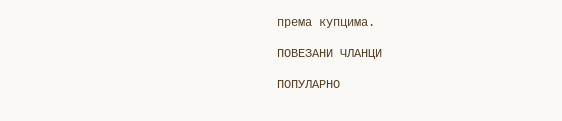према купцима.

ПОВЕЗАНИ ЧЛАНЦИ

ПОПУЛАРНО